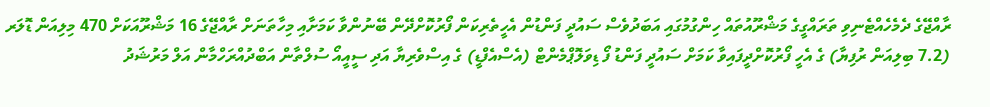ރާއްޖޭގެ ދެމެހެއްޓެނިވި ތަރައްގީގެ މަޝްރޫއުތައް ހިންގުމުގައި އަބަދުވެސް ސައުދީ ފަންޑުން އެހީތެރިކަން ފޯރުކޮށްދޭން ބޭނުންވާ ކަމަށާއި މިހާތަނަށް ރާއްޖޭގެ 16 މަޝްރޫއަކަށް 470 މިލިއަން ޑޮލަރ (7.2 ބިލިއަން ރުފިޔާ) ގެ އެހީ ފޯރުކޮށްދީފައިވާ ކަމަށް ސައުދީ ފަންޑު ފޯ ޑިވަލޮޕްމެންޓް (އެސްއެފްޑީ) ގެ އިސްވެރިޔާ އަދި ސީއީއޯ ސުލްތާން އަބްދުއްރަހްމާން އަލް މަރުޝަދު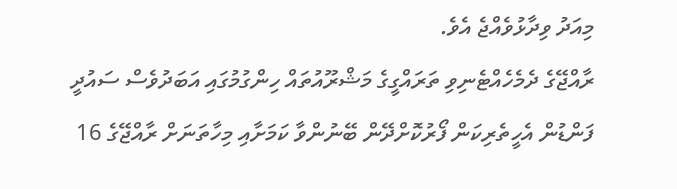މިއަދު ވިދާޅުވެއްޖެ އެވެ.
ރާއްޖޭގެ ދެމެހެއްޓެނިވި ތަރައްގީގެ މަޝްރޫއުތައް ހިންގުމުގައި އަބަދުވެސް ސައުދީ ފަންޑުން އެހީތެރިކަން ފޯރުކޮށްދޭން ބޭނުންވާ ކަމަށާއި މިހާތަނަށް ރާއްޖޭގެ 16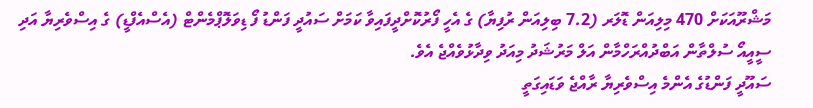މަޝްރޫއަކަށް 470 މިލިއަން ޑޮލަރ (7.2 ބިލިއަން ރުފިޔާ) ގެ އެހީ ފޯރުކޮށްދީފައިވާ ކަމަށް ސައުދީ ފަންޑު ފޯ ޑިވަލޮޕްމެންޓް (އެސްއެފްޑީ) ގެ އިސްވެރިޔާ އަދި ސީއީއޯ ސުލްތާން އަބްދުއްރަހްމާން އަލް މަރުޝަދު މިއަދު ވިދާޅުވެއްޖެ އެވެ.
ސައޫދީ ފަންޑުގެ އެންމެ އިސްވެރިޔާ ރާއްޖެ ވަޑައިގަތީ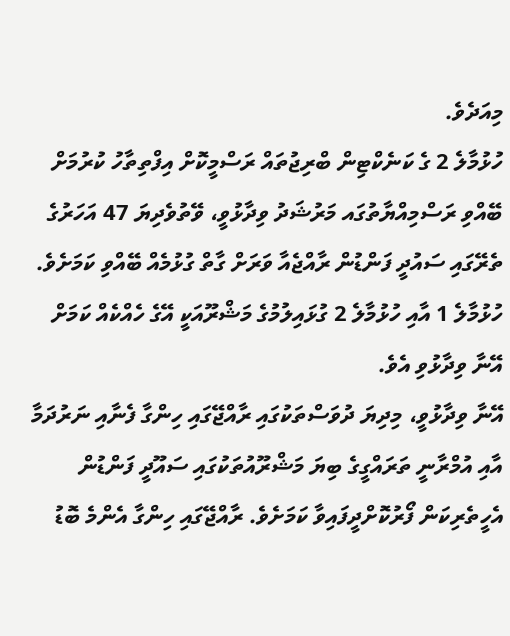މިއަދެވެ.
ހުޅުމާލެ 2 ގެ ކަނެކްޓިން ބްރިޖުތައް ރަސްމީކޮށް އިފްތިތާހު ކުރުމަށް ބޭއްވި ރަސްމިއްޔާތުގައ މަރުޝަދު ވިދާޅުވީ، ވޭތުވެދިޔަ 47 އަހަރުގެ ތެރޭގައި ސައުދީ ފަންޑުން ރާއްޖެއާ ވަރަށް ގާތް ގުޅުމެއް ބޭއްވި ކަމަށެވެ. ހުޅުމާލެ 1 އާއި ހުޅުމާލެ 2 ގުޅައިލުމުގެ މަޝްރޫއަކީ އޭގެ ހެއްކެއް ކަމަށް އޭނާ ވިދާޅުވި އެވެ.
އޭނާ ވިދާޅުވީ، މިދިޔަ ދުވަސްތަކުގައި ރާއްޖޭގައި ހިންގާ ފެނާއި ނަރުދަމާ އާއި އުމްރާނީ ތަރައްގީގެ ބިޔަ މަޝްރޫއުތަކުގައި ސައޫދީ ފަންޑުން އެހީތެރިކަން ފޯރުކޮށްދީފައިވާ ކަމަށެވެ. ރާއްޖޭގައި ހިންގާ އެންމެ ބޮޑު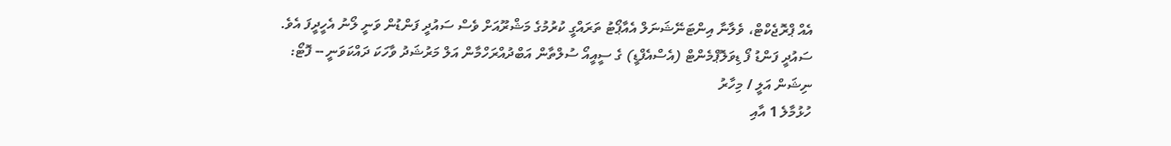އެއް ޕްރޮޖެކްޓް، ވެލާނާ އިންޓަނޭޝަނަލް އެއާޕޯޓު ތަރައްގީ ކުރުމުގެ މަޝްރޫއަށް ވެސް ސައުދީ ފަންޑުން ވަނީ ލޯނު އެހީދީފަ އެވެ.
ސައުދީ ފަންޑު ފޯ ޑިވަލޮޕްމެންޓް (އެސްއެފްޑީ) ގެ ސީއީއޯ ސުލްތާން އަބްދުއްރަހްމާން އަލް މަރުޝަދު ވާހަކަ ދައްކަވަނީ -- ފޮޓޯ: ނިޝަން އަލީ / މިހާރު
ހުޅުމާލެ 1 އާއި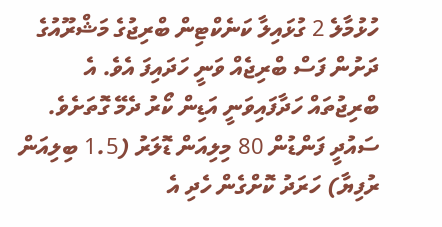ހުޅުމާލެ 2 ގުޅައިލާ ކަނެކްޓިން ބްރިޖުގެ މަޝްރޫއުގެ ދަށުން ފަސް ބްރިޖެއް ވަނީ ހަދައިފަ އެވެ. އެ ބްރިޖުތައް ހަދާފައިވަނީ އަޑިން ކޯރު ދެމޭ ގޮތަށެވެ. ސައުދީ ފަންޑުން 80 މިލިއަން ޑޮލަރު (1.5 ބިލިއަން ރުފިޔާ) ހަރަދު ކޮށްގެން ހެދި އެ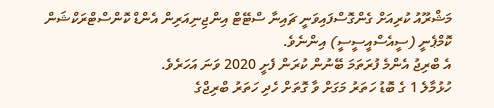މަޝްރޫއު ކުރިއަށް ގެންގޮސްފައިވަނީ ޗައިނާ ސްޓޭޓް އިންޖިނިއަރިން އެންޑް ކޮންސްޓްރަކްޝަން ކޮމްޕެނީ (ސީއެސްއީސީސީ) އިންނެވެ.
އެ ބްރިޖު އެންމެ ފުރަތަމަ ބޭނުން ކުރަން ފެށީ 2020 ވަނަ އަހަރެވެ.
ހުޅުމާލެ 1 ގެ ބޮޑު ހަތަރު މަގަށް ވާ ގޮތަށް ހެދި ހަތަރު ބްރިޖްގެ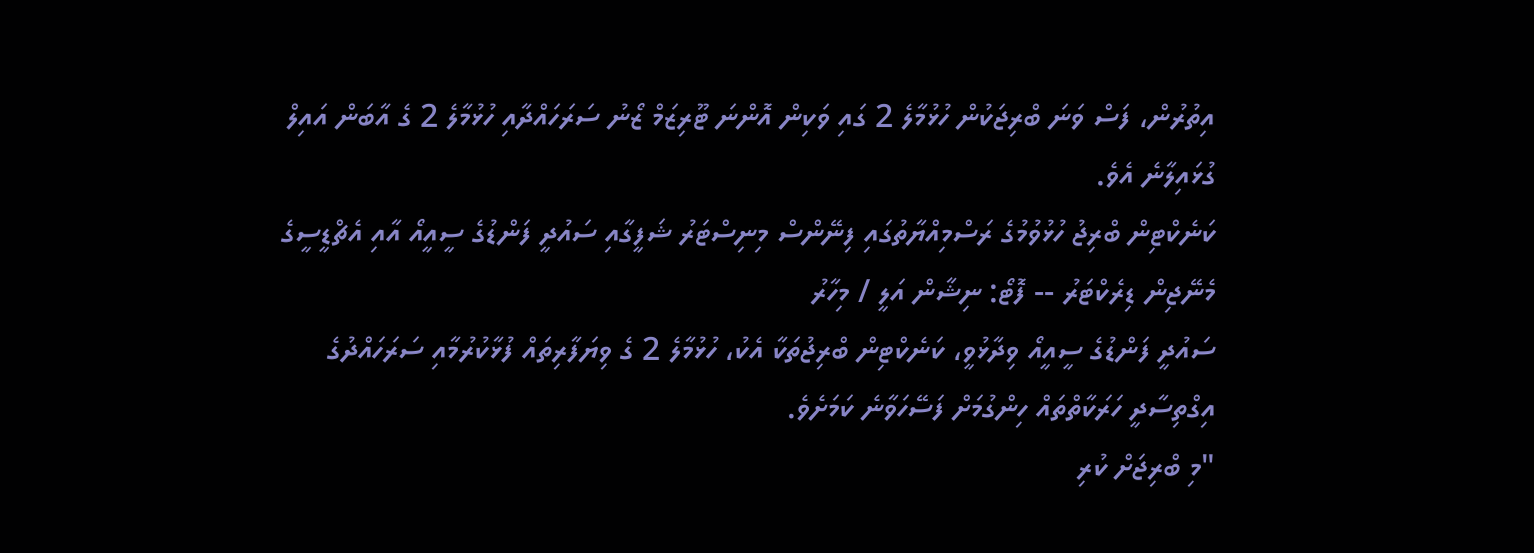އިތުރުން، ފަސް ވަނަ ބްރިޖަކުން ހުޅުމާލެ 2 ގައި ވަކިން އޮންނަ ޓޫރިޒަމް ޒޯނު ސަރަހައްދާއި ހުޅުމާލެ 2 ގެ އާބަން އައިލް ގުޅައިލާނެ އެވެ.
ކަނެކްޓިން ބްރިޖު ހުޅުވުމުގެ ރަސްމިއްޔާތުގައި ފިނޭންސް މިނިސްޓަރު ޝަފީގާއި ސައުދީ ފަންޑުގެ ސީއީއޯ އާއި އެޗްޑީސީގެ މެނޭޖިން ޑިރެކްޓަރު -- ފޮޓޯ: ނިޝާން އަލީ / މިހާރު
ސައުދީ ފަންޑުގެ ސީއީއޯ ވިދާޅުވީ، ކަނެކްޓިން ބްރިޖުތަކާ އެކު، ހުޅުމާލެ 2 ގެ ވިޔަފާރިތައް ފުޅާކުރުމާއި ސަރަހައްދުގެ އިގްތިސާދީ ހަރަކާތްތައް ހިންގުމަށް ފަސޭހަވާނެ ކަމަށެވެ.
"މި ބްރިޖަށް ކުރި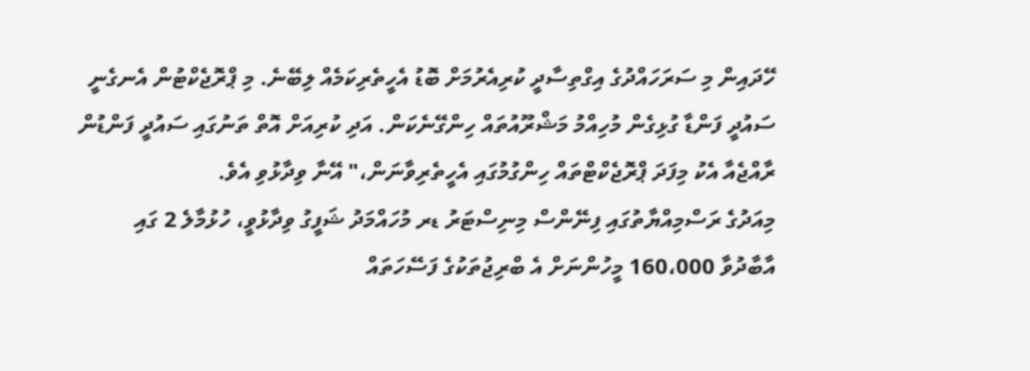ހޭދައިން މި ސަރަހައްދުގެ އިގްތިސާދީ ކުރިއެރުމަށް ބޮޑު އެހީތެރިކަމެއް ލިބޭނެ. މި ޕްރޮޖެކްޓުން އެނގެނީ ސައުދީ ފަންޑާ ގުޅިގެން މުހިއްމު މަޝްރޫއުތައް ހިންގޭނެކަން. އަދި ކުރިއަށް އޮތް ތަނުގައި ސައުދީ ފަންޑުން ރާއްޖެއާ އެކު މިފަދަ ޕްރޮޖެކްޓްތައް ހިންގުމުގައި އެހީތެރިވާނަން،" އޭނާ ވިދާޅުވި އެވެ.
މިއަދުގެ ރަސްމިއްޔާތުގައި ފިނޭންސް މިނިސްޓަރު ޑރ މުހައްމަދު ޝަފީގު ވިދާޅުވީ، ހުޅުމާލެ 2 ގައި އާބާދުވާ 160،000 މީހުންނަށް އެ ބްރިޖުތަކުގެ ފަސޭހަތައް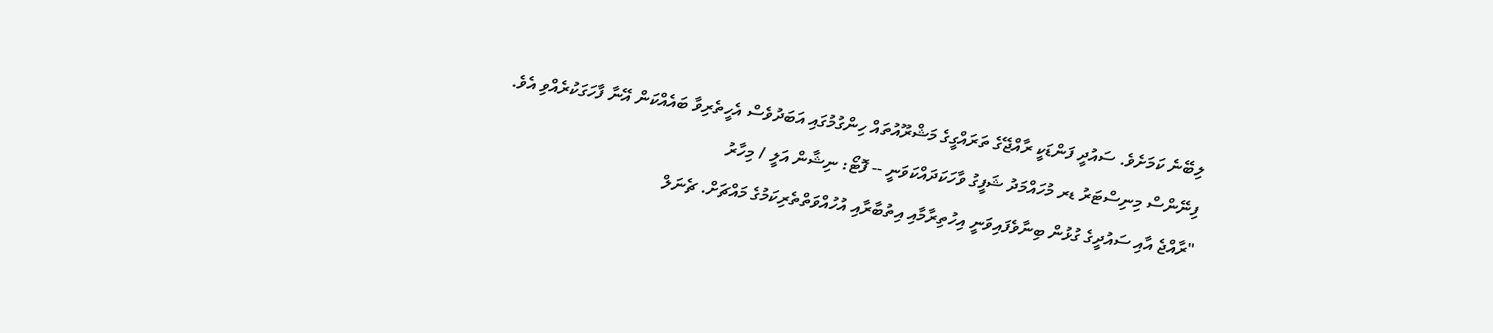ލިބޭނެ ކަމަށެވެ. ސައުދީ ފަންޑަކީ ރާއްޖޭގެ ތަރައްގީގެ މަޝްރޫއުތައް ހިންގުމުގައި އަބަދުވެސް އެހީތެރިވާ ބައެއްކަން އޭނާ ފާހަގަކުރެއްވި އެވެ.
ފިނޭންސް މިނިސްޓަރު ޑރ މުހައްމަދު ޝަފީގު ވާހަކަދައްކަވަނީ -- ފޮޓޯ: ނިޝާން އަލީ / މިހާރު
"ރާއްޖެ އާއި ސައުދީގެ ގުޅުން ބިނާވެފައިވަނީ އިހުތިރާމާއި އިތުބާރާއި އުހުއްވަތްތެރިކަމުގެ މައްޗަށް. ޗެނަލް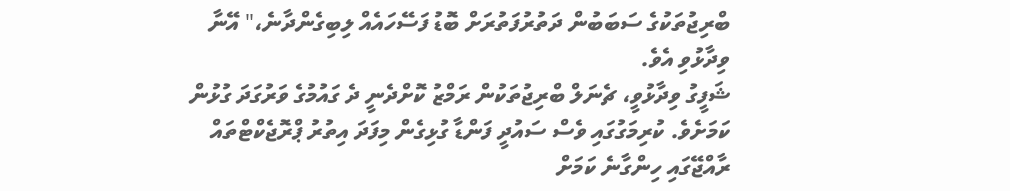ބްރިޖުތަކުގެ ސަބަބުން ދަތުރުފަތުރަށް ބޮޑު ފަސޭހައެއް ލިބިގެންދާނެ،" އޭނާ ވިދާޅުވި އެވެ.
ޝަފީގު ވިދާޅުވީ، ޗެނަލް ބްރިޖުތަކުން ރަމްޒު ކޮށްދެނީ ދެ ގައުމުގެ ވަރުގަދަ ގުޅުން ކަމަށެވެ. ކުރިމަގުގައި ވެސް ސައުދީ ފަންޑާ ގުޅިގެން މިފަދަ އިތުރު ޕްރޮޖެކްޓްތައް ރާއްޖޭގައި ހިންގާނެ ކަމަށް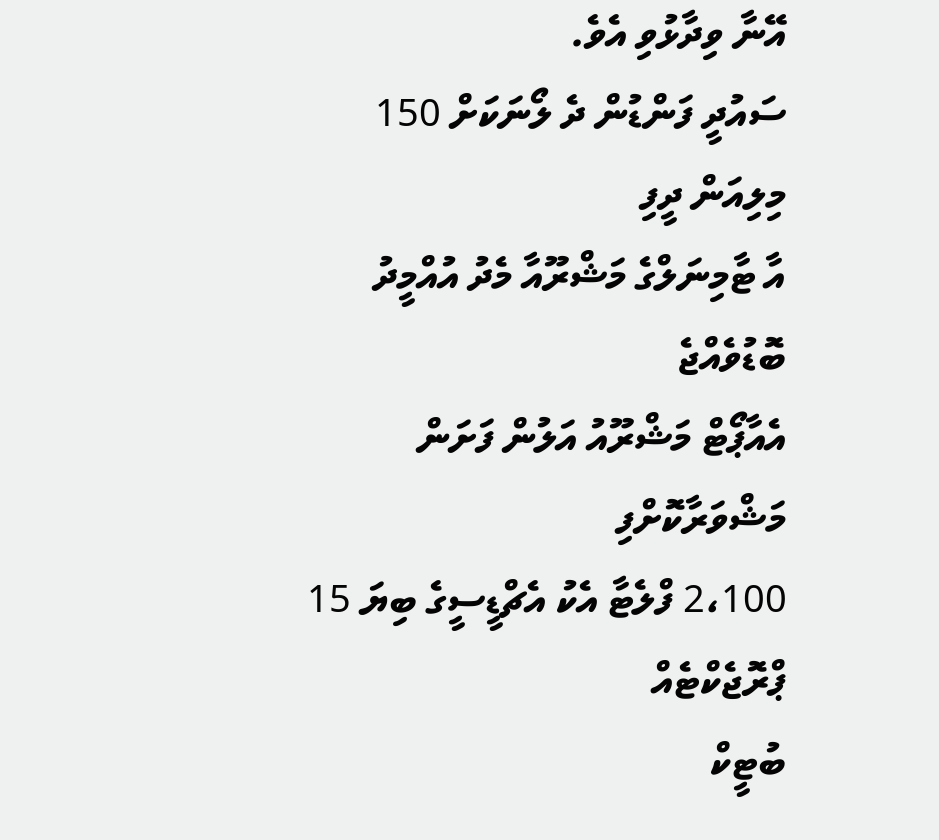އޭނާ ވިދާޅުވި އެވެ.
ސައުދީ ފަންޑުން ދެ ލޯނަކަށް 150 މިލިއަން ދީފި
އާ ޓާމިނަލްގެ މަޝްރޫއާ މެދު އުއްމީދު ބޮޑުވެއްޖެ
އެއާޕޯޓް މަޝްރޫއު އަލުން ފަށަން މަޝްވަރާކޮށްފި
2،100 ފްލެޓާ އެކު އެޗްޑީސީގެ ބިޔަ 15 ޕްރޮޖެކްޓެއް
ބުޓީކް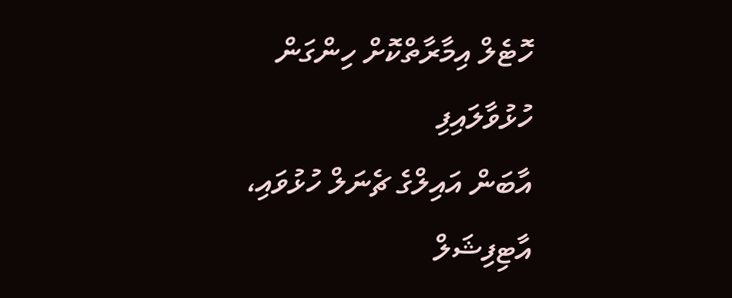ހޮޓެލް އިމާރާތްކޮށް ހިންގަން ހުޅުވާލައިފި
އާބަން އައިލްގެ ޗެނަލް ހުޅުވައި، އާޓިފިޝަލް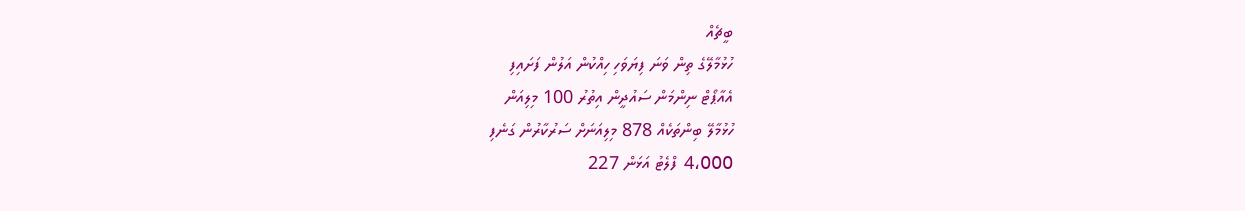ބީޗެއް
ހުޅުމާލޭގެ ތިން ވަނަ ފިޔަވަހި ހިއްކުން އަލުން ފަށައިފި
އެއާޕޯޓް ނިންމަން ސައުދީން އިތުރު 100 މިލިއަން
ހުޅުމާލޭ ބިންތަކެއް 878 މިލިއަނަށް ސަރުކާރުން ގަނެފި
4،000 ފްލެޓު އަޅަން 227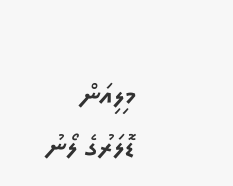މިލިއަން ޑޮލަރުގެ ލޯނު